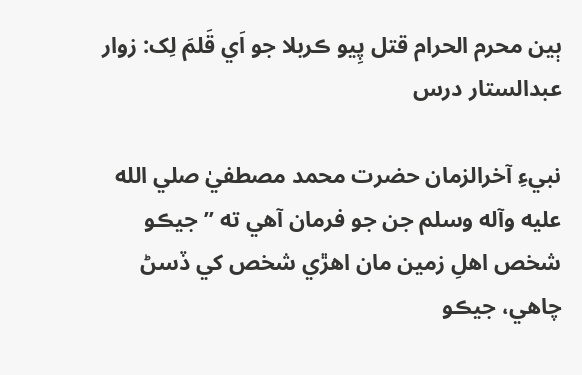ٻين محرم الحرام قتل پِيو ڪربلا جو اَي قَلمَ لِک: زوار عبدالستار درس

نبيءِ آخرالزمان حضرت محمد مصطفيٰ صلي الله عليه وآله وسلم جن جو فرمان آهي ته ”جيڪو شخص اهلِ زمين مان اهڙي شخص کي ڏسڻ چاهي، جيڪو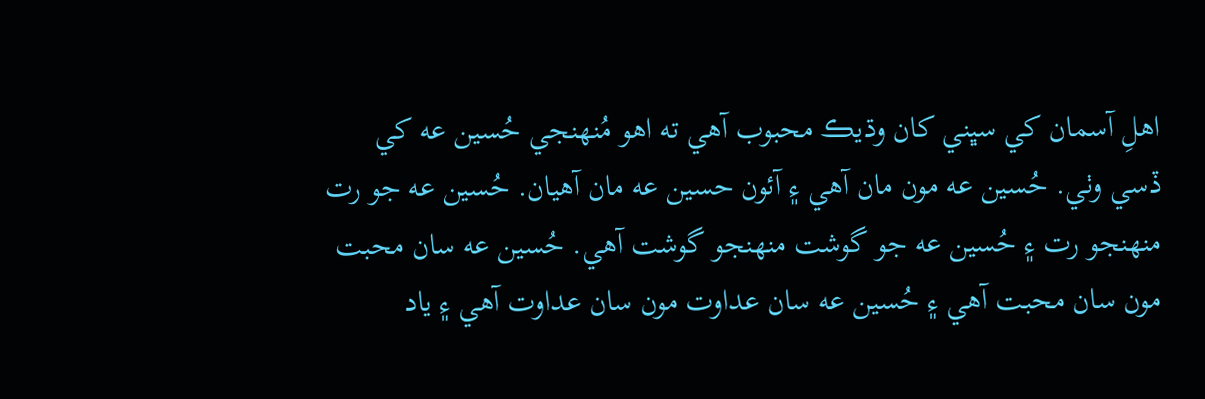اهلِ آسمان کي سڀني کان وڌيڪ محبوب آهي ته اهو مُنهنجي حُسين عه کي ڏسي وٺي. حُسين عه مون مان آهي ۽ آئون حسين عه مان آهيان. حُسين عه جو رت منهنجو رت ۽ حُسين عه جو گوشت منهنجو گوشت آهي. حُسين عه سان محبت مون سان محبت آهي ۽ حُسين عه سان عداوت مون سان عداوت آهي ۽ ياد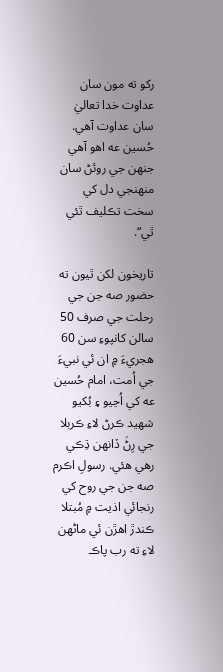رکو ته مون سان عداوت خدا تعاليٰ سان عداوت آهي. حُسين عه اهو آهي جنهن جي روئڻ سان منهنجي دل کي سخت تڪليف ٿئي ٿي“.

تاريخون لکن ٿيون ته حضور صه جن جي رحلت جي صرف 50 سالن کانپوءِ سن 60 هجريءَ ۾ ان ئي نبيءَ جي اُمت، امام حُسين عه کي اُڃيو ۽ بُکيو شهيد ڪرڻ لاءِ ڪربلا جي رِڻَ ڏانهن ڌِڪي رهي هئي. رسولِ اڪرم صه جن جي روح کي رنجائي اذيت ۾ مُبتلا ڪندڙ اهڙن ئي ماڻهن لاءِ ته رب پاڪ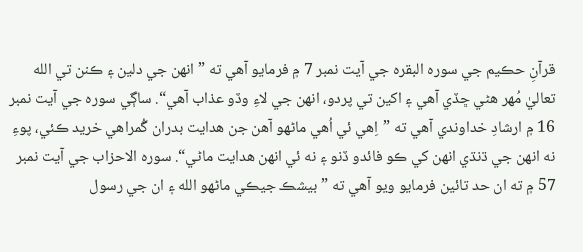قرآنِ حڪيم جي سوره البقره جي آيت نمبر 7 ۾ فرمايو آهي ته ”انهن جي دلين ۽ ڪنن تي الله تعاليٰ مُهر هڻي ڇڏي آهي ۽ اکين تي پردو، انهن جي لاءِ وڏو عذاب آهي“. ساڳي سوره جي آيت نمبر 16 ۾ ارشادِ خداوندي آهي ته ”اِهي ئي اُهي ماڻهو آهن جن هدايت بدران گُمراهي خريد ڪئي، پوءِ نه انهن جي ڌنڌي انهن کي ڪو فائدو ڏنو ۽ نه ئي انهن هدايت ماڻي“. سوره الاحزاب جي آيت نمبر 57 ۾ ته ان حد تائين فرمايو ويو آهي ته ”بيشڪ جيڪي ماڻهو الله ۽ ان جي رسول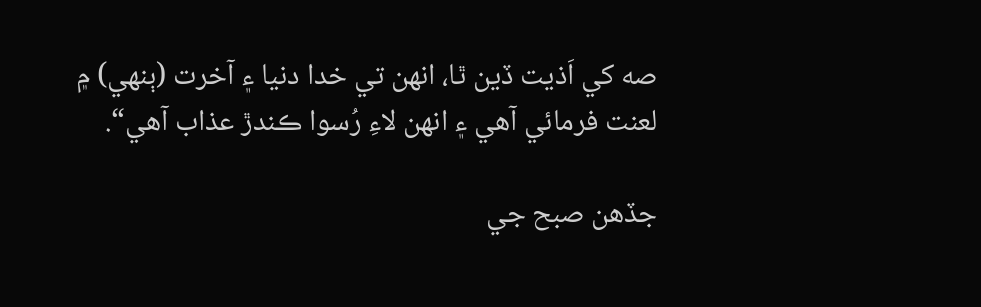صه کي اَذيت ڏين ٿا، انهن تي خدا دنيا ۽ آخرت (ٻنهي) ۾ لعنت فرمائي آهي ۽ انهن لاءِ رُسوا ڪندڙ عذاب آهي“.

جڏهن صبح جي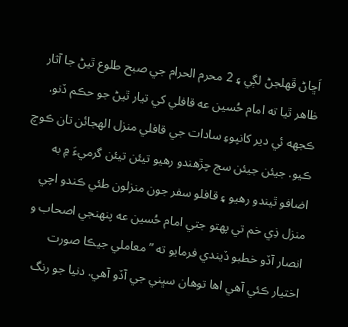اَڇاڻ ڦهلجڻ لڳي ۽ 2 محرم الحرام جي صبح طلوع ٿيڻ جا آثار ظاهر ٿيا ته امام حُسين عه قافلي کي تيار ٿيڻ جو حڪم ڏنو. ڪجهه ئي دير کانپوءِ سادات جي قافلي منزل الهجائن تان ڪوچ ڪيو. جيئن جيئن سج چڙهندو رهيو تيئن تيئن گرميءَ ۾ به اضافو ٿيندو رهيو ۽ قافلو سفر جون منزلون طئي ڪندو اچي منزل ذِي خم تي پهتو جتي امام حُسين عه پنهنجي اصحاب و انصار آڏو خطبو ڏيندي فرمايو ته ”معاملي جيڪا صورت اختيار ڪئي آهي اها توهان سڀني جي آڏو آهي. دنيا جو رنگ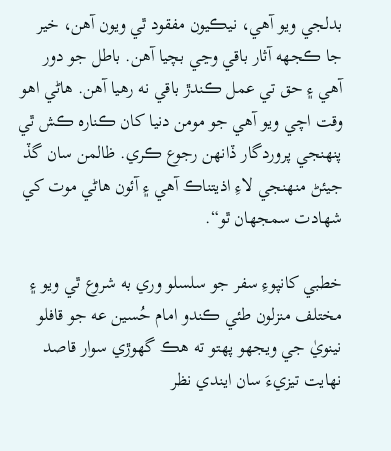بدلجي ويو آهي، نيڪيون مفقود ٿي ويون آهن، خير جا ڪجهه آثار باقي وڃي بچيا آهن. باطل جو دور آهي ۽ حق تي عمل ڪندڙ باقي نه رهيا آهن. هاڻي اهو وقت اچي ويو آهي جو مومن دنيا کان ڪناره ڪش ٿي پنهنجي پروردگار ڏانهن رجوع ڪري. ظالمن سان گڏ جيئڻ منهنجي لاءِ اذيتناڪ آهي ۽ آئون هاڻي موت کي شهادت سمجهان ٿو“.

خطبي کانپوءِ سفر جو سلسلو وري به شروع ٿي ويو ۽ مختلف منزلون طئي ڪندو امام حُسين عه جو قافلو نينويٰ جي ويجهو پهتو ته هڪ گهوڙي سوار قاصد نهايت تيزيءَ سان ايندي نظر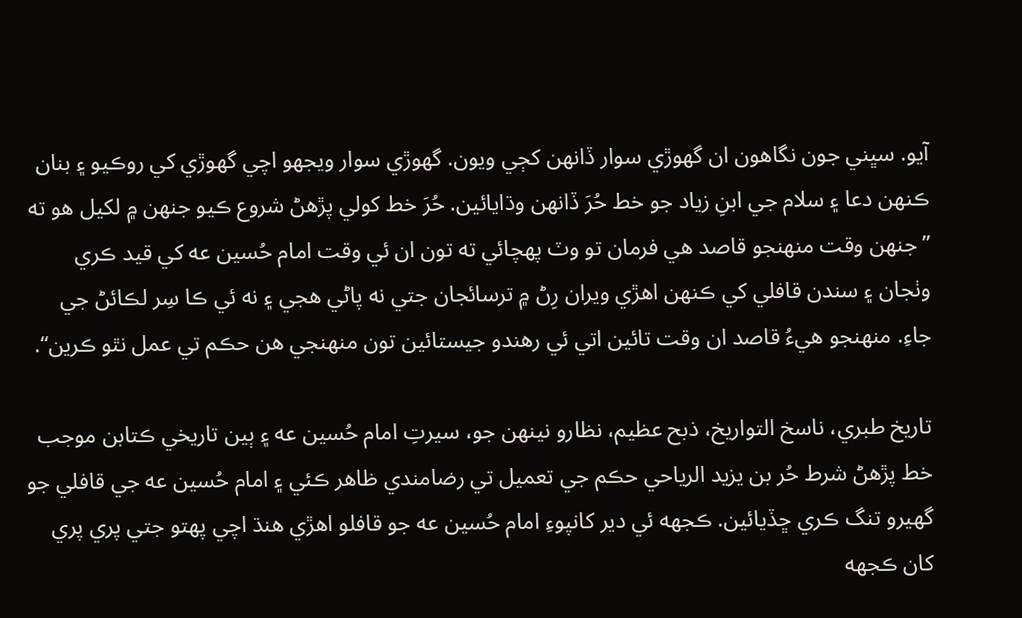آيو. سڀني جون نگاهون ان گهوڙي سوار ڏانهن کڄي ويون. گهوڙي سوار ويجهو اچي گهوڙي کي روڪيو ۽ بنان ڪنهن دعا ۽ سلام جي ابنِ زياد جو خط حُرَ ڏانهن وڌايائين. حُرَ خط کولي پڙهڻ شروع ڪيو جنهن ۾ لکيل هو ته ”جنهن وقت منهنجو قاصد هي فرمان تو وٽ پهچائي ته تون ان ئي وقت امام حُسين عه کي قيد ڪري وٺجان ۽ سندن قافلي کي ڪنهن اهڙي ويران رِڻ ۾ ترسائجان جتي نه پاڻي هجي ۽ نه ئي ڪا سِر لڪائڻ جي جاءِ. منهنجو هيءُ قاصد ان وقت تائين اتي ئي رهندو جيستائين تون منهنجي هن حڪم تي عمل نٿو ڪرين“.

تاريخ طبري، ناسخ التواريخ، ذبح عظيم، نظارو نينهن جو، سيرتِ امام حُسين عه ۽ ٻين تاريخي ڪتابن موجب خط پڙهڻ شرط حُر بن يزيد الرياحي حڪم جي تعميل تي رضامندي ظاهر ڪئي ۽ امام حُسين عه جي قافلي جو گهيرو تنگ ڪري ڇڏيائين. ڪجهه ئي دير کانپوءِ امام حُسين عه جو قافلو اهڙي هنڌ اچي پهتو جتي پري پري کان ڪجهه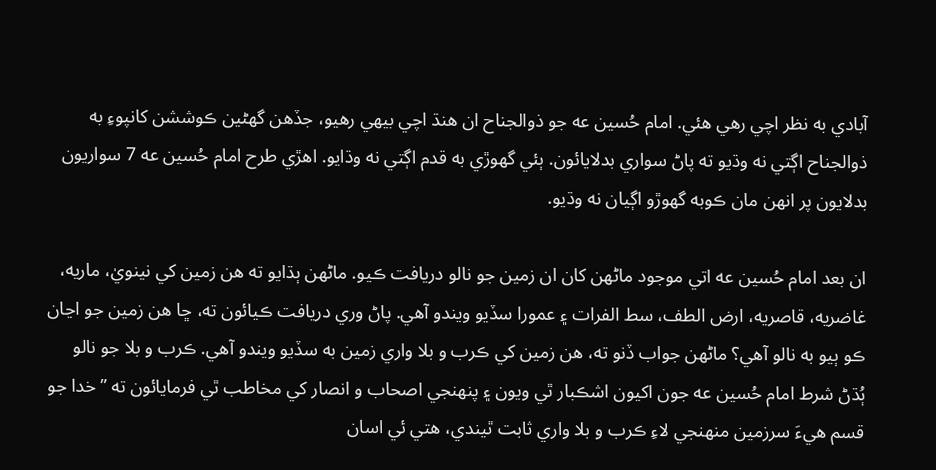آبادي به نظر اچي رهي هئي. امام حُسين عه جو ذوالجناح ان هنڌ اچي بيهي رهيو، جڏهن گهڻين ڪوششن کانپوءِ به ذوالجناح اڳتي نه وڌيو ته پاڻ سواري بدلايائون. ٻئي گهوڙي به قدم اڳتي نه وڌايو. اهڙي طرح امام حُسين عه 7 سواريون بدلايون پر انهن مان ڪوبه گهوڙو اڳيان نه وڌيو.

ان بعد امام حُسين عه اتي موجود ماڻهن کان ان زمين جو نالو دريافت ڪيو. ماڻهن ٻڌايو ته هن زمين کي نينويٰ، ماريه، غاضريه، قاصريه، ارض الطف، سط الفرات ۽ عمورا سڏيو ويندو آهي. پاڻ وري دريافت ڪيائون ته، ڇا هن زمين جو اڃان ڪو ٻيو به نالو آهي؟ ماڻهن جواب ڏنو ته، هن زمين کي ڪرب و بلا واري زمين به سڏيو ويندو آهي. ڪرب و بلا جو نالو ٻُڌڻ شرط امام حُسين عه جون اکيون اشڪبار ٿي ويون ۽ پنهنجي اصحاب و انصار کي مخاطب ٿي فرمايائون ته ”خدا جو قسم هيءَ سرزمين منهنجي لاءِ ڪرب و بلا واري ثابت ٿيندي، هتي ئي اسان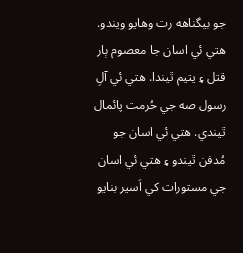جو بيگناهه رت وهايو ويندو. هتي ئي اسان جا معصوم ٻار قتل ۽ يتيم ٿيندا. هتي ئي آلِ رسول صه جي حُرمت پائمال ٿيندي. هتي ئي اسان جو مُدفن ٿيندو ۽ هتي ئي اسان جي مستورات کي اَسير بنايو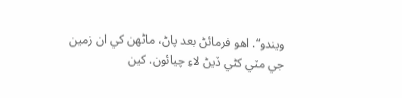ويندو“. اهو فرمائڻ بعد پاڻ، ماڻهن کي ان زمين جي مٽي کڻي ڏيڻ لاءِ چيائون. کين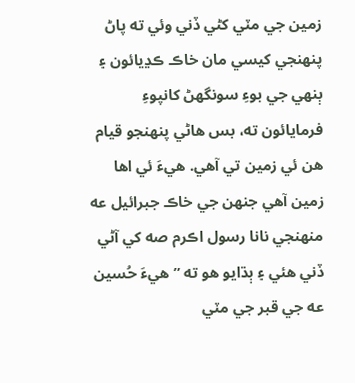زمين جي مٽي کڻي ڏني وئي ته پاڻ پنهنجي کيسي مان خاڪ ڪڍيائون ۽ ٻنهي جي بوءِ سونگهڻ کانپوءِ فرمايائون ته، بس هاڻي پنهنجو قيام هن ئي زمين تي آهي. هيءَ ئي اها زمين آهي جنهن جي خاڪ جبرائيل عه منهنجي نانا رسول اڪرم صه کي آڻي ڏني هئي ۽ ٻڌايو هو ته ”هيءَ حُسين عه جي قبر جي مٽي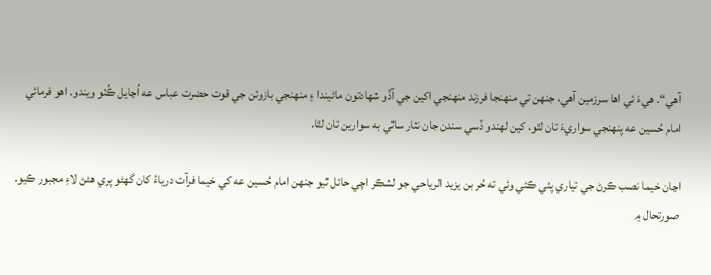آهي“. هيءَ ئي اها سرزمين آهي، جنهن تي منهنجا فرزند منهنجي اکين جي آڏو شهادتون ماڻيندا ۽ منهنجي بازوئن جي قوت حضرت عباس عه اُڃايل ڪُٺو ويندو. اهو فرمائي امام حُسين عه پنهنجي سواريءَ تان لٿو، کين لهندو ڏسي سندن جان نثار ساٿي به سوارين تان لٿا.

اڃان خيما نصب ڪرڻ جي تياري پئي ڪئي وئي ته حُر بن يزيد الرياحي جو لشڪر اچي حائل ٿيو جنهن امام حُسين عه کي خيما فرآت درياءُ کان گهڻو پري هڻڻ لاءِ مجبور ڪيو. صورتحال ۾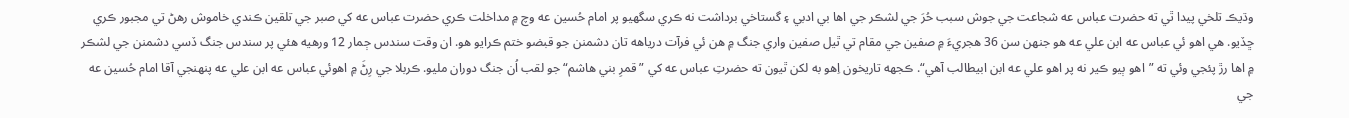وڌيڪ تلخي پيدا ٿي ته حضرت عباس عه شجاعت جي جوش سبب حُرَ جي لشڪر جي اها بي ادبي ۽ گستاخي برداشت نه ڪري سگهيو پر امام حُسين عه وچ ۾ مداخلت ڪري حضرت عباس عه کي صبر جي تلقين ڪندي خاموش رهڻ تي مجبور ڪري ڇڏيو. هي اهو ئي عباس عه ابن علي عه هو جنهن سن 36 هجريءَ ۾ صفين جي مقام تي ٿيل صفين واري جنگ ۾ هن ئي فرآت درياهه تان دشمنن جو قبضو ختم ڪرايو هو. ان وقت سندس ڄمار 12 ورهيه هئي پر سندس جنگ ڏسي دشمنن جي لشڪر ۾ اها رڙ پئجي وئي ته ”اهو ٻيو ڪير نه پر اهو علي عه ابن ابيطالب آهي“. ڪجهه تاريخون اِهو به لکن ٿيون ته حضرتِ عباس عه کي ”قمرِ بني هاشم“ جو لقب اُن جنگ دوران مليو. ڪربلا جي رِڻَ ۾ اهوئي عباس عه ابن علي عه پنهنجي آقا امام حُسين عه جي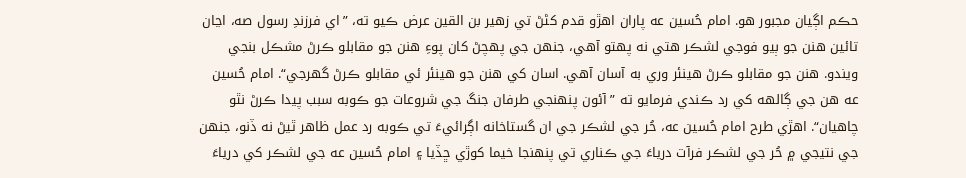حڪم اڳيان مجبور هو. امام حُسين عه پاران اهڙو قدم کڻڻ تي زهير بن القين عرض ڪيو ته، ”اي فرزندِ رسول صه، اڃان تائين هنن جو ٻيو فوجي لشڪر هتي نه پهتو آهي، جنهن جي پهچڻ کان پوءِ هنن جو مقابلو ڪرڻ مشڪل بنجي ويندو. هنن جو مقابلو ڪرڻ هينئر وري به آسان آهي. اسان کي هنن جو هينئر ئي مقابلو ڪرڻ گهرجي“. امام حُسين عه هن جي ڳالهه کي رد ڪندي فرمايو ته ”آئون پنهنجي طرفان جنگ جي شروعات جو ڪوبه سبب پيدا ڪرڻ نٿو چاهيان“. اهڙي طرح امام حُسين عه، حُر جي لشڪر جي ان گستاخانه اڳرائيءَ تي ڪوبه رد عمل ظاهر ٿيڻ نه ڏنو، جنهن جي نتيجي ۾ حُر جي لشڪر فرآت درياءَ جي ڪناري تي پنهنجا خيما کوڙي ڇڏيا ۽ امام حُسين عه جي لشڪر کي درياءَ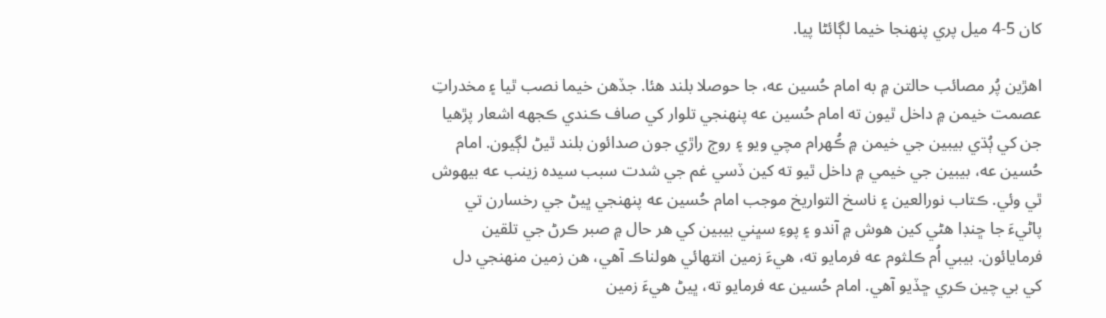کان 5-4 ميل پري پنهنجا خيما لڳائڻا پيا.

اهڙين پُر مصائب حالتن ۾ به امام حُسين عه، جا حوصلا بلند هئا. جڏهن خيما نصب ٿيا ۽ مخدراتِ عصمت خيمن ۾ داخل ٿيون ته امام حُسين عه پنهنجي تلوار کي صاف ڪندي ڪجهه اشعار پڙهيا جن کي ٻُڌي بيبين جي خيمن ۾ ڪُهرام مچي ويو ۽ روڄ راڙي جون صدائون بلند ٿيڻ لڳيون. امام حُسين عه، بيبين جي خيمي ۾ داخل ٿيو ته کين ڏسي غم جي شدت سبب سيده زينب عه بيهوش ٿي وئي. ڪتاب نورالعين ۽ ناسخ التواريخ موجب امام حُسين عه پنهنجي ڀيڻ جي رخسارن تي پاڻيءَ جا ڇنڊا هڻي کين هوش ۾ آندو ۽ پوءِ سڀني بيبين کي هر حال ۾ صبر ڪرڻ جي تلقين فرمايائون. بيبي اُم ڪلثوم عه فرمايو ته، هيءَ زمين انتهائي هولناڪ آهي، هن زمين منهنجي دل کي بي چين ڪري ڇڏيو آهي. امام حُسين عه فرمايو ته، ڀيڻ هيءَ زمين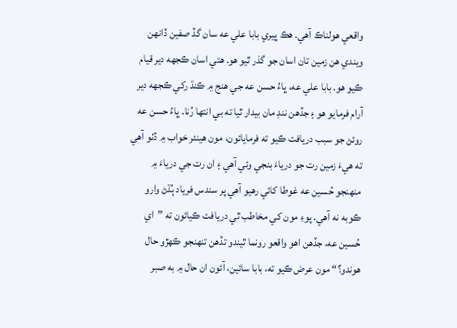واقعي هولناڪ آهي. هڪ ڀيري بابا علي عه سان گڏ صفين ڏانهن ويندي هن زمين تان اسان جو گذر ٿيو هو. هتي اسان ڪجهه دير قيام ڪيو هو. بابا علي عه، ڀاءُ حسن عه جي هنج ۾ ڪنڌ رکي ڪجهه دير آرام فرمايو هو ۽ جڏهن ننڊ مان بيدار ٿيا ته بي انتها رُنا. ڀاءُ حسن عه روئڻ جو سبب دريافت ڪيو ته فرمايائون، مون هينئر خواب ۾ ڏٺو آهي ته هيءَ زمين رت جو درياءَ بنجي وئي آهي ۽ ان رت جي درياءَ ۾ منهنجو حُسين عه غوطا کائي رهيو آهي پر سندس فرياد ٻُڌڻ وارو ڪوبه نه آهي. پوءِ مون کي مخاطب ٿي دريافت ڪيائون ته ”اي حُسين عه، جڏهن اهو واقعو رونما ٿيندو تڏهن تنهنجو ڪهڙو حال هوندو؟“ مون عرض ڪيو ته، بابا سائين، آئون ان حال ۾ به صبر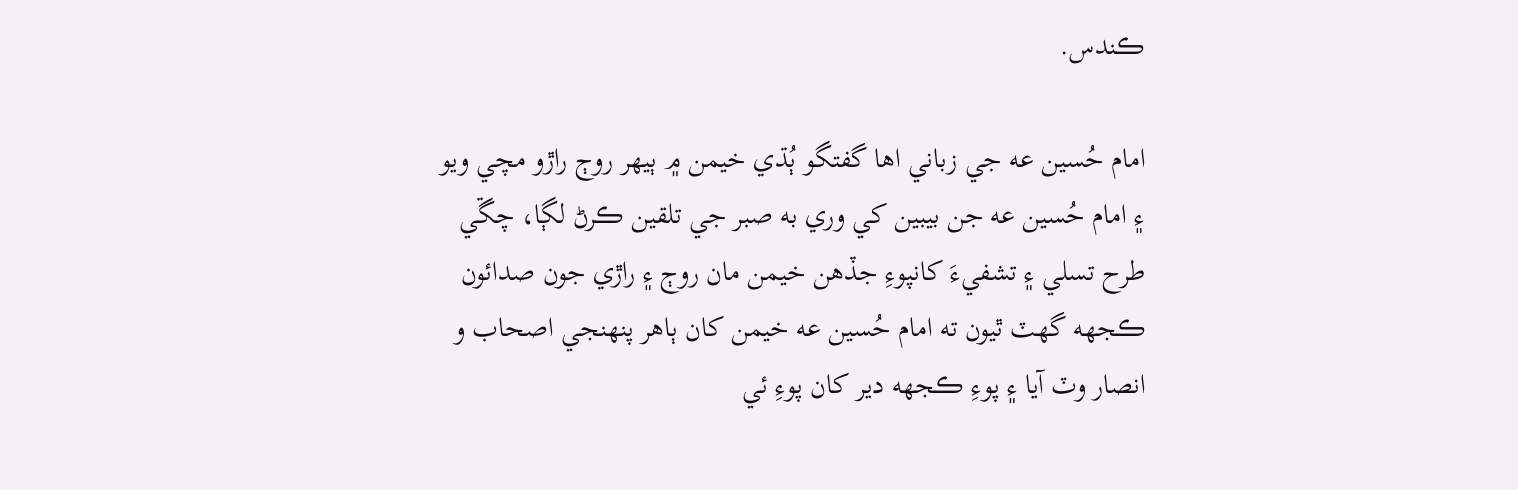ڪندس.

امام حُسين عه جي زباني اها گفتگو ٻُڌي خيمن ۾ ٻيهر روڄ راڙو مچي ويو ۽ امام حُسين عه جن بيبين کي وري به صبر جي تلقين ڪرڻ لڳا، چڱي طرح تسلي ۽ تشفيءَ کانپوءِ جڏهن خيمن مان روڄ ۽ راڙي جون صدائون ڪجهه گهٽ ٿيون ته امام حُسين عه خيمن کان ٻاهر پنهنجي اصحاب و انصار وٽ آيا ۽ پوءِ ڪجهه دير کان پوءِ ئي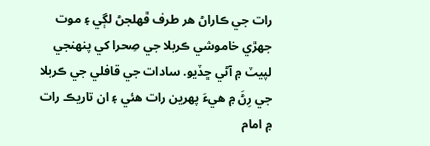رات جي ڪاراڻ هر طرف ڦهلجڻ لڳي ۽ موت جهڙي خاموشي ڪربلا جي صِحرا کي پنهنجي لپيٽ ۾ آڻي ڇڏيو. سادات جي قافلي جي ڪربلا جي رِڻَ ۾ هيءَ پهرين رات هئي ۽ ان تاريڪ رات ۾ امام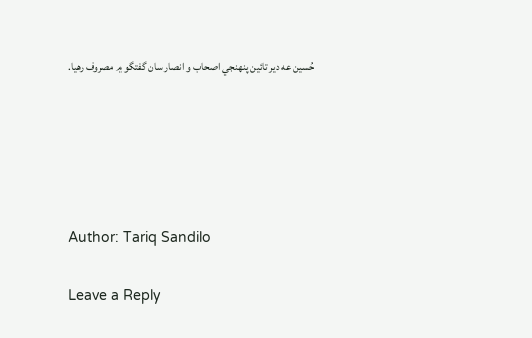حُسين عه دير تائين پنهنجي اصحاب و انصار سان گفتگو ۾ مصروف رهيا.





Author: Tariq Sandilo

Leave a Reply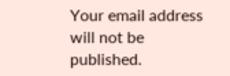Your email address will not be published.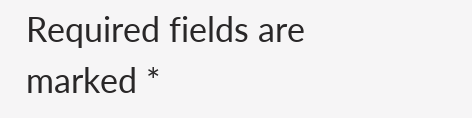Required fields are marked *